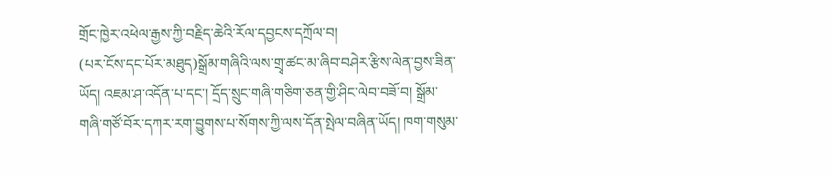གྲོང་ཁྱེར་འཕེལ་རྒྱས་ཀྱི་བརྗིད་ཆེའི་རོལ་དབྱངས་དཀྲོལ་བ།
(པར་ངོས་དང་པོར་མཐུད)སྒྲོམ་གཞིའི་ལས་གྲྭ་ཚང་མ་ཞིབ་བཤེར་རྩིས་ལེན་བྱས་ཟིན་ཡོད། འཇམ་ཤ་འདོན་པ་དང་། དྲོད་སྲུང་གཞི་གཅིག་ཅན་གྱི་ཤིང་ལེབ་བཟོ་བ། སྒྲོམ་གཞི་གཙོ་བོར་དཀར་རག་བྱུགས་པ་སོགས་ཀྱི་ལས་དོན་སྤེལ་བཞིན་ཡོད། ཁག་གསུམ་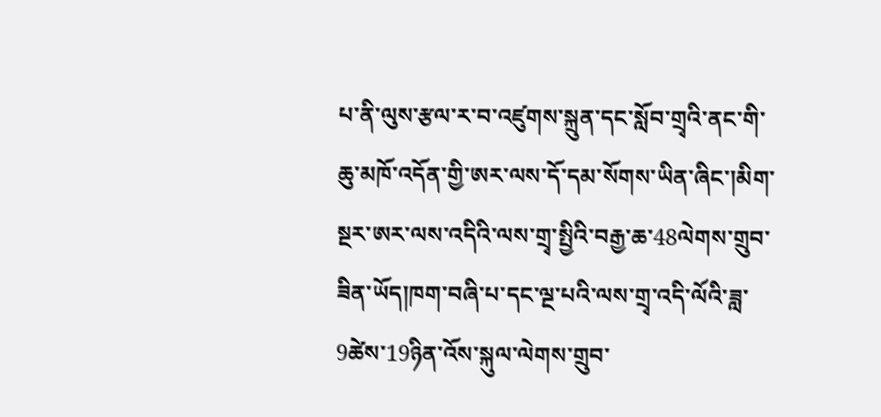པ་ནི་ལུས་རྩལ་ར་བ་འཛུགས་སྐྲུན་དང་སློབ་གྲྭའི་ནང་གི་ཆུ་མཁོ་འདོན་གྱི་ཨར་ལས་དོ་དམ་སོགས་ཡིན་ཞིང་།མིག་སྔར་ཨར་ལས་འདིའི་ལས་གྲྭ་སྤྱིའི་བརྒྱ་ཆ་48ལེགས་གྲུབ་ཟིན་ཡོད།ཁག་བཞི་པ་དང་ལྔ་པའི་ལས་གྲྭ་འདི་ལོའི་ཟླ་9ཚེས་19ཉིན་འོས་སྐུལ་ལེགས་གྲུབ་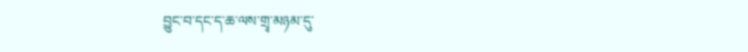བྱུང་བ་དང་ད་ཆ་ལས་གྲྭ་མཉམ་དུ་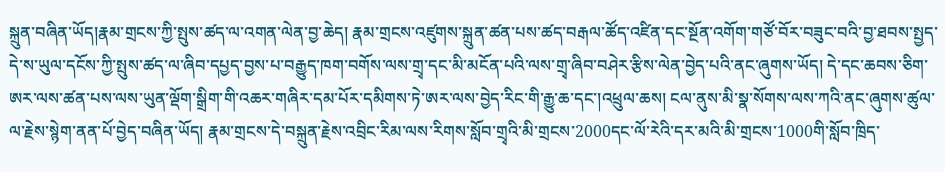སྐྲུན་བཞིན་ཡོད།རྣམ་གྲངས་ཀྱི་སྤུས་ཚད་ལ་འགན་ལེན་བྱ་ཆེད། རྣམ་གྲངས་འཛུགས་སྐྲུན་ཚན་པས་ཚད་བརྒལ་ཚོད་འཛིན་དང་སྔོན་འགོག་གཙོ་བོར་བཟུང་བའི་བྱ་ཐབས་སྤྱད་དེ་ས་ཡུལ་དངོས་ཀྱི་སྤུས་ཚད་ལ་ཞིབ་དཔྱད་བྱས་པ་བརྒྱུད་ཁག་བགོས་ལས་གྲྭ་དང་མི་མངོན་པའི་ལས་གྲྭ་ཞིབ་བཤེར་རྩིས་ལེན་བྱེད་པའི་ནང་ཞུགས་ཡོད། དེ་དང་ཆབས་ཅིག་ཨར་ལས་ཚན་པས་ལས་ཡུན་ལྡོག་སྒྲིག་གི་འཆར་གཞིར་དམ་པོར་དམིགས་ཏེ་ཨར་ལས་བྱེད་རིང་གི་རྒྱུ་ཆ་དང་།འཕྲུལ་ཆས། ངལ་ནུས་མི་སྣ་སོགས་ལས་ཀའི་ནང་ཞུགས་ཚུལ་ལ་རྗེས་སྙེག་ནན་པོ་བྱེད་བཞིན་ཡོད། རྣམ་གྲངས་དེ་བསྐྲུན་རྗེས་འབྲིང་རིམ་ལས་རིགས་སློབ་གྲྭའི་མི་གྲངས་2000དང་ལོ་རེའི་དར་མའི་མི་གྲངས་1000གི་སློབ་ཁྲིད་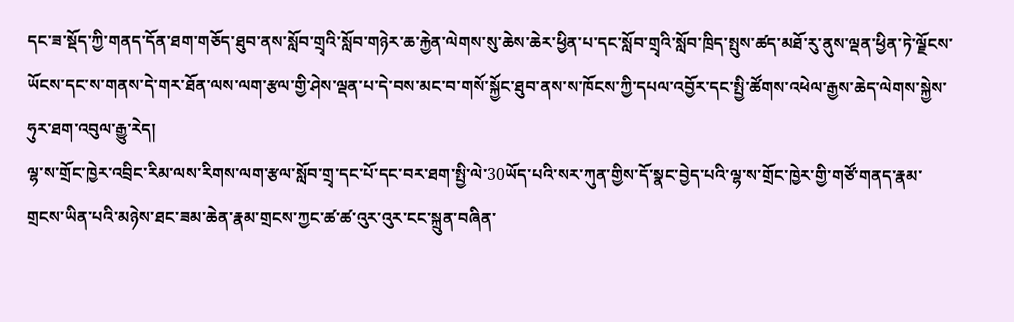དང་ཟ་སྡོད་ཀྱི་གནད་དོན་ཐག་གཅོད་ཐུབ་ནས་སློབ་གྲྭའི་སློབ་གཉེར་ཆ་རྐྱེན་ལེགས་སུ་ཆེས་ཆེར་ཕྱིན་པ་དང་སློབ་གྲྭའི་སློབ་ཁྲིད་སྤུས་ཚད་མཐོ་རུ་ནུས་ལྡན་ཕྱིན་ཏེ་ལྗོངས་ཡོངས་དང་ས་གནས་དེ་གར་ཐོན་ལས་ལག་རྩལ་གྱི་ཤེས་ལྡན་པ་དེ་བས་མང་བ་གསོ་སྐྱོང་ཐུབ་ནས་ས་ཁོངས་ཀྱི་དཔལ་འབྱོར་དང་སྤྱི་ཚོགས་འཕེལ་རྒྱས་ཆེད་ལེགས་སྐྱེས་ཧུར་ཐག་འབུལ་རྒྱུ་རེད།
ལྷ་ས་གྲོང་ཁྱེར་འབྲིང་རིམ་ལས་རིགས་ལག་རྩལ་སློབ་གྲྭ་དང་པོ་དང་བར་ཐག་སྤྱི་ལེ་30ཡོད་པའི་སར་ཀུན་གྱིས་དོ་སྣང་བྱེད་པའི་ལྷ་ས་གྲོང་ཁྱེར་གྱི་གཙོ་གནད་རྣམ་གྲངས་ཡིན་པའི་མཉེས་ཐང་ཟམ་ཆེན་རྣམ་གྲངས་ཀྱང་ཚ་ཚ་འུར་འུར་ངང་སྐྲུན་བཞིན་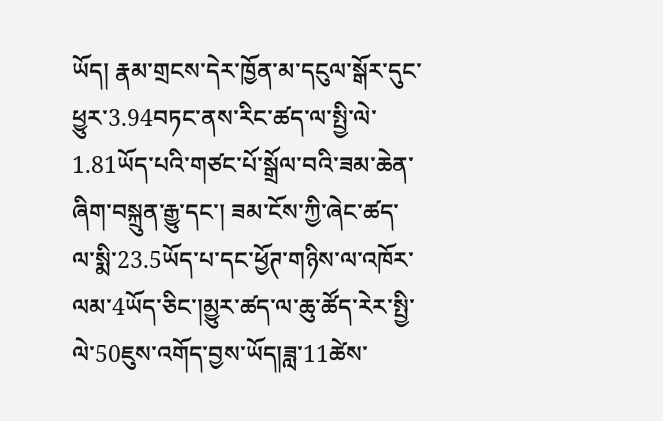ཡོད། རྣམ་གྲངས་དེར་ཁྱོན་མ་དངུལ་སྒོར་དུང་ཕྱུར་3.94བཏང་ནས་རིང་ཚད་ལ་སྤྱི་ལེ་1.81ཡོད་པའི་གཙང་པོ་སྒྲོལ་བའི་ཟམ་ཆེན་ཞིག་བསྐྲུན་རྒྱུ་དང་། ཟམ་ངོས་ཀྱི་ཞེང་ཚད་ལ་སྨི་23.5ཡོད་པ་དང་ཕྱོཊ་གཉིས་ལ་འཁོར་ལམ་4ཡོད་ཅིང་།མྱུར་ཚད་ལ་ཆུ་ཚོད་རེར་སྤྱི་ལེ་50ཇུས་འགོད་བྱས་ཡོད།ཟླ་11ཚེས་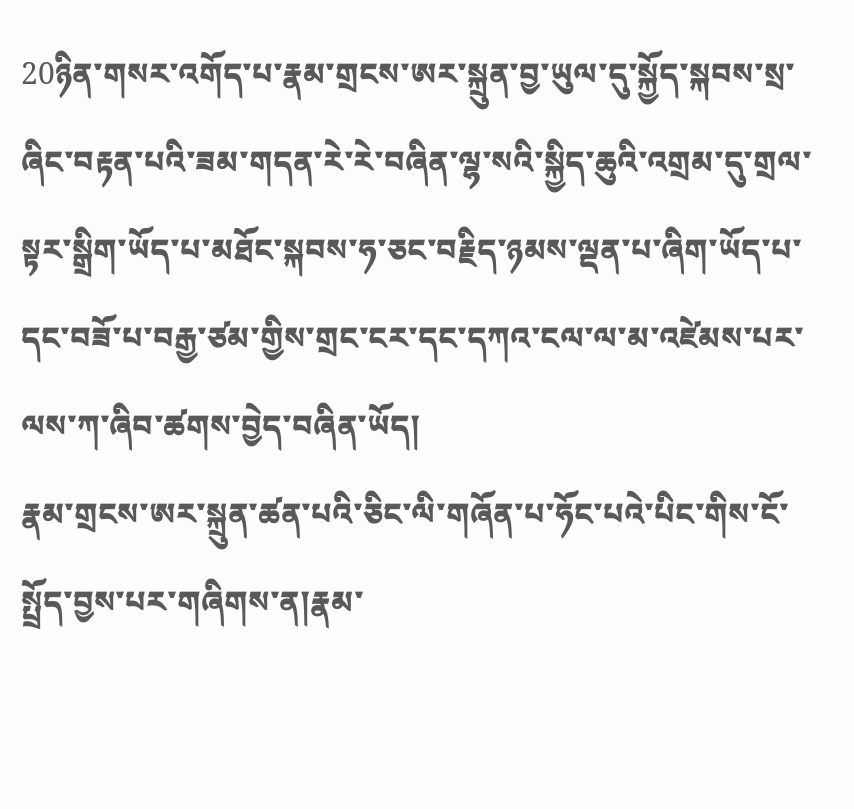20ཉིན་གསར་འགོད་པ་རྣམ་གྲངས་ཨར་སྐྲུན་བྱ་ཡུལ་དུ་སྐྱོད་སྐབས་སྲ་ཞིང་བརྟན་པའི་ཟམ་གདན་རེ་རེ་བཞིན་ལྷ་སའི་སྐྱིད་ཆུའི་འགྲམ་དུ་གྲལ་སྟར་སྒྲིག་ཡོད་པ་མཐོང་སྐབས་ཧ་ཅང་བརྗིད་ཉམས་ལྡན་པ་ཞིག་ཡོད་པ་དང་བཟོ་པ་བརྒྱ་ཙམ་གྱིས་གྲང་ངར་དང་དཀའ་ངལ་ལ་མ་འཛེམས་པར་ལས་ཀ་ཞིབ་ཚགས་བྱེད་བཞིན་ཡོད།
རྣམ་གྲངས་ཨར་སྐྲུན་ཚན་པའི་ཅིང་ལི་གཞོན་པ་ཧོང་པའེ་པིང་གིས་ངོ་སྤྲོད་བྱས་པར་གཞིགས་ན།རྣམ་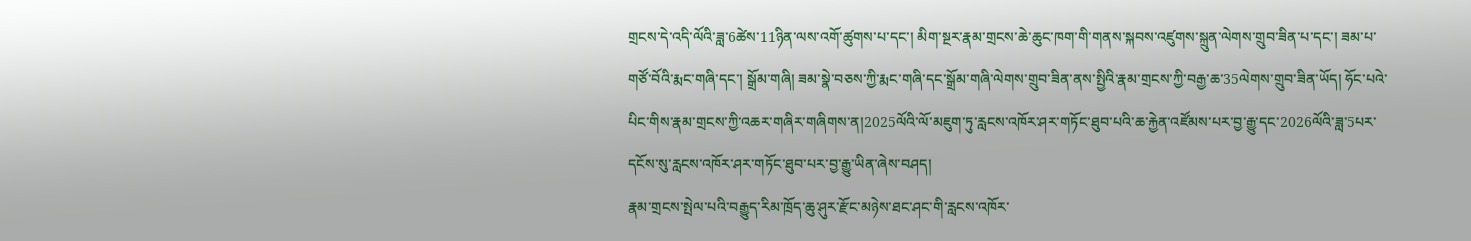གྲངས་དེ་འདི་ལོའི་ཟླ་6ཚེས་11ཉིན་ལས་འགོ་ཚུགས་པ་དང་། མིག་སྔར་རྣམ་གྲངས་ཆེ་ཆུང་ཁག་གི་གནས་སྐབས་འཛུགས་སྐྲུན་ལེགས་གྲུབ་ཟིན་པ་དང་། ཟམ་པ་གཙོ་བོའི་རྨང་གཞི་དང་། སྒྲོམ་གཞི། ཟམ་སྣེ་བཅས་ཀྱི་རྨང་གཞི་དང་སྒྲོམ་གཞི་ལེགས་གྲུབ་ཟིན་ནས་སྤྱིའི་རྣམ་གྲངས་ཀྱི་བརྒྱ་ཆ་35ལེགས་གྲུབ་ཟིན་ཡོད། ཧོང་པའེ་པིང་གིས་རྣམ་གྲངས་ཀྱི་འཆར་གཞིར་གཞིགས་ན།2025ལོའི་ལོ་མཇུག་ཏུ་རླངས་འཁོར་ཤར་གཏོང་ཐུབ་པའི་ཆ་རྐྱེན་འཛོམས་པར་བྱ་རྒྱུ་དང་2026ལོའི་ཟླ་5པར་དངོས་སུ་རླངས་འཁོར་ཤར་གཏོང་ཐུབ་པར་བྱ་རྒྱུ་ཡིན་ཞེས་བཤད།
རྣམ་གྲངས་སྤེལ་པའི་བརྒྱུད་རིམ་ཁྲོད་ཆུ་ཤུར་རྫོང་མཉེས་ཐང་ཤང་གི་རླངས་འཁོར་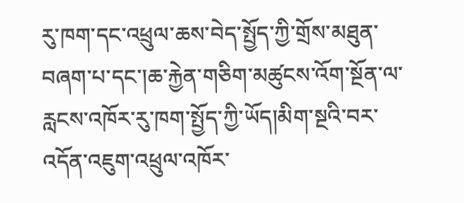རུ་ཁག་དང་འཕྲུལ་ཆས་བེད་སྤྱོད་ཀྱི་གྲོས་མཐུན་བཞག་པ་དང་།ཆ་རྐྱེན་གཅིག་མཚུངས་འོག་སྔོན་ལ་རླངས་འཁོར་རུ་ཁག་སྤྱོད་ཀྱི་ཡོད།མིག་སྔའི་བར་འདོན་འཇུག་འཕྲུལ་འཁོར་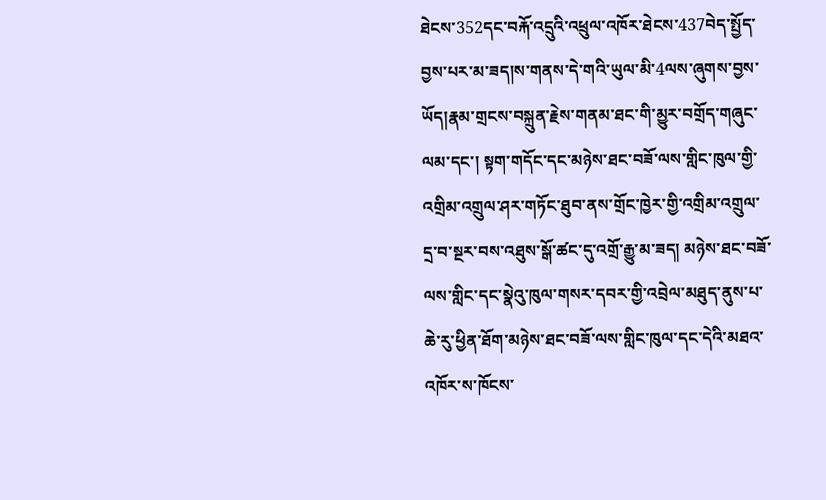ཐེངས་352དང་བརྐོ་འདྲུའི་འཕྲུལ་འཁོར་ཐེངས་437བེད་སྤྱོད་བྱས་པར་མ་ཟད།ས་གནས་དེ་གའི་ཡུལ་མི་4ལས་ཞུགས་བྱས་ཡོད།རྣམ་གྲངས་བསྐྲུན་རྗེས་གནམ་ཐང་གི་མྱུར་བགྲོད་གཞུང་ལམ་དང་། སྟག་གདོང་དང་མཉེས་ཐང་བཟོ་ལས་གླིང་ཁུལ་གྱི་འགྲིམ་འགྲུལ་ཤར་གཏོང་ཐུབ་ནས་གྲོང་ཁྱེར་གྱི་འགྲིམ་འགྲུལ་དྲ་བ་སྔར་བས་འཐུས་སྒོ་ཚང་དུ་འགྲོ་རྒྱུ་མ་ཟད། མཉེས་ཐང་བཟོ་ལས་གླིང་དང་སྣེའུ་ཁུལ་གསར་དབར་གྱི་འབྲེལ་མཐུད་ནུས་པ་ཆེ་རུ་ཕྱིན་ཐོག་མཉེས་ཐང་བཟོ་ལས་གླིང་ཁུལ་དང་དེའི་མཐའ་འཁོར་ས་ཁོངས་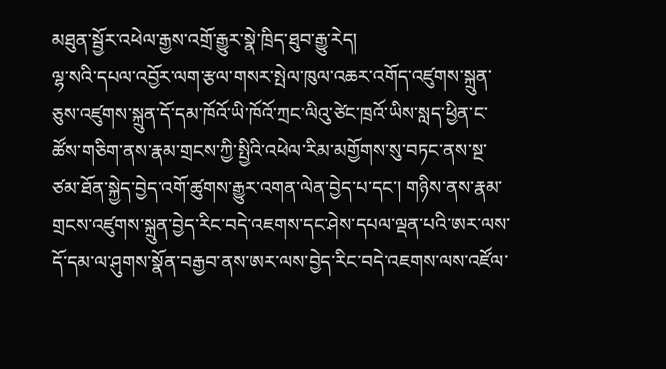མཐུན་སྦྱོར་འཕེལ་རྒྱས་འགྲོ་རྒྱུར་སྣེ་ཁྲིད་ཐུབ་རྒྱུ་རེད།
ལྷ་སའི་དཔལ་འབྱོར་ལག་རྩལ་གསར་སྤེལ་ཁུལ་འཆར་འགོད་འཛུགས་སྐྲུན་ཅུས་འཛུགས་སྐྲུན་དོ་དམ་ཁོའོ་ཡི་ཁོའོ་ཀྲང་ལིའུ་ཙེང་ཁྲའོ་ཡིས་སླད་ཕྱིན་ང་ཚོས་གཅིག་ནས་རྣམ་གྲངས་ཀྱི་སྤྱིའི་འཕེལ་རིམ་མགྱོགས་སུ་བཏང་ནས་སྔ་ཙམ་ཐོན་སྐྱེད་བྱེད་འགོ་ཚུགས་རྒྱུར་འགན་ལེན་བྱེད་པ་དང་། གཉིས་ནས་རྣམ་གྲངས་འཛུགས་སྐྲུན་བྱེད་རིང་བདེ་འཇགས་དང་ཤེས་དཔལ་ལྡན་པའི་ཨར་ལས་དོ་དམ་ལ་ཤུགས་སྣོན་བརྒྱབ་ནས་ཨར་ལས་བྱེད་རིང་བདེ་འཇགས་ལས་འཛོལ་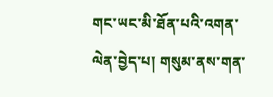གང་ཡང་མི་ཐོན་པའི་འགན་ལེན་བྱེད་པ། གསུམ་ནས་གན་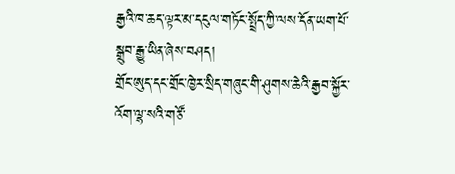རྒྱའི་ཁ་ཆད་ལྟར་མ་དངུལ་གཏོང་སྤྲོད་ཀྱི་ལས་དོན་ཡག་པོ་སྒྲུབ་རྒྱུ་ཡིན་ཞེས་བཤད།
གྲོང་ཨུད་དང་གྲོང་ཁྱེར་སྲིད་གཞུང་གི་ཤུགས་ཆེའི་རྒྱབ་སྐྱོར་འོག་ལྷ་སའི་གཙོ་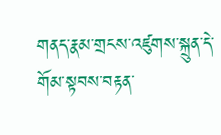གནད་རྣམ་གྲངས་འཛུགས་སྐྲུན་དེ་གོམ་སྟབས་བརྟན་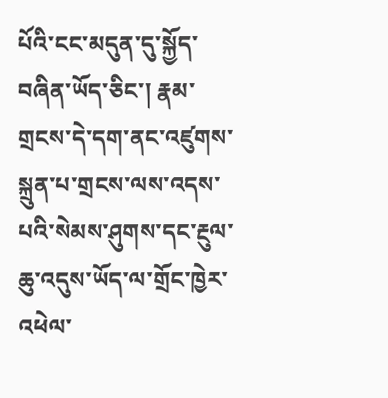པོའི་ངང་མདུན་དུ་སྐྱོད་བཞིན་ཡོད་ཅིང་། རྣམ་གྲངས་དེ་དག་ནང་འཛུགས་སྐྲུན་པ་གྲངས་ལས་འདས་པའི་སེམས་ཤུགས་དང་རྔུལ་ཆུ་འདུས་ཡོད་ལ་གྲོང་ཁྱེར་འཕེལ་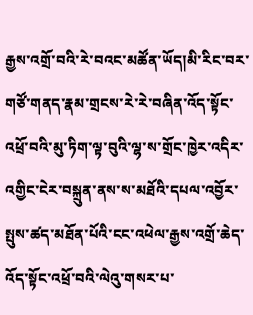རྒྱས་འགྲོ་བའི་རེ་བའང་མཚོན་ཡོད།མི་རིང་བར་གཙོ་གནད་རྣམ་གྲངས་རེ་རེ་བཞིན་འོད་སྟོང་འཕྲོ་བའི་མུ་ཏིག་ལྟ་བུའི་ལྷ་ས་གྲོང་ཁྱེར་འདིར་འགྱིང་ངེར་བསྐྲུན་ནས་ས་མཐོའི་དཔལ་འབྱོར་སྤུས་ཚད་མཐོན་པོའི་ངང་འཕེལ་རྒྱས་འགྲོ་ཆེད་འོད་སྟོང་འཕྲོ་བའི་ལེའུ་གསར་པ་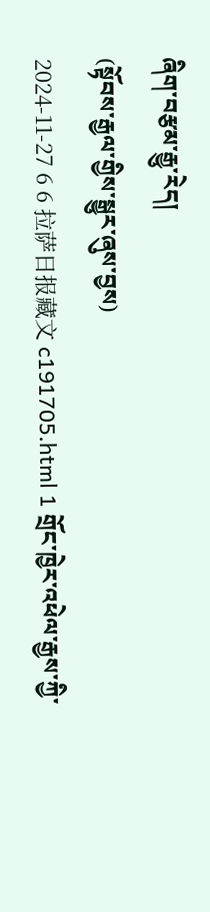ཞིག་བརྩམ་རྒྱུ་རེད།
(སྟོབས་རྒྱལ་གྱིས་སྒྱུར་ཞུས་བྱས)
2024-11-27 6 6 拉萨日报藏文 c191705.html 1 གྲོང་ཁྱེར་འཕེལ་རྒྱས་ཀྱི་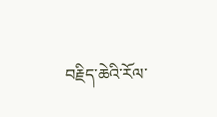བརྗིད་ཆེའི་རོལ་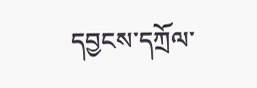དབྱངས་དཀྲོལ་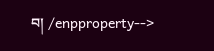བ། /enpproperty-->